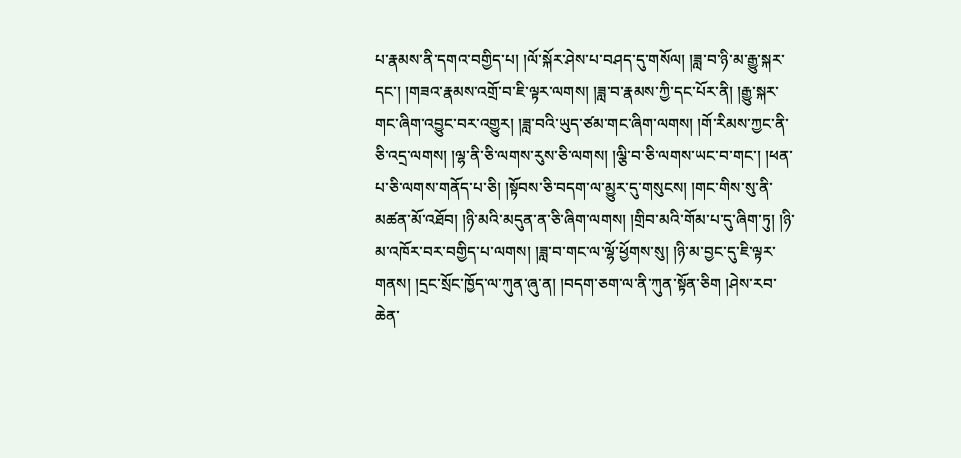པ་རྣམས་ནི་དགའ་བགྱིད་པ། །ལོ་སྐོར་ཤེས་པ་བཤད་དུ་གསོལ། །ཟླ་བ་ཉི་མ་རྒྱུ་སྐར་དང་། །གཟའ་རྣམས་འགྲོ་བ་ཇི་ལྟར་ལགས། །ཟླ་བ་རྣམས་ཀྱི་དང་པོར་ནི། །རྒྱུ་སྐར་གང་ཞིག་འབྱུང་བར་འགྱུར། །ཟླ་བའི་ཡུད་ཙམ་གང་ཞིག་ལགས། །གོ་རིམས་ཀྱང་ནི་ཅི་འདྲ་ལགས། །ལྷ་ནི་ཅི་ལགས་རུས་ཅི་ལགས། །ལྕི་བ་ཅི་ལགས་ཡང་བ་གང་། །ཕན་པ་ཅི་ལགས་གནོད་པ་ཅི། །སྟོབས་ཅི་བདག་ལ་མྱུར་དུ་གསུངས། །གང་གིས་སུ་ནི་མཚན་མོ་འཐོབ། །ཉི་མའི་མདུན་ན་ཅི་ཞིག་ལགས། །གྲིབ་མའི་གོམ་པ་དུ་ཞིག་ཏུ། །ཉི་མ་འཁོར་བར་བགྱིད་པ་ལགས། །ཟླ་བ་གང་ལ་ལྷོ་ཕྱོགས་སུ། །ཉི་མ་བྱང་དུ་ཇི་ལྟར་གནས། །དྲང་སྲོང་ཁྱོད་ལ་ཀུན་ཞུ་ན། །བདག་ཅག་ལ་ནི་ཀུན་སྟོན་ཅིག །ཤེས་རབ་ཆེན་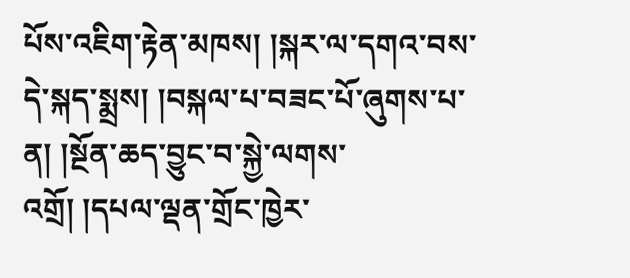པོས་འཇིག་རྟེན་མཁས། །སྐར་ལ་དགའ་བས་དེ་སྐད་སྨྲས། །བསྐལ་པ་བཟང་པོ་ཞུགས་པ་ན། །སྔོན་ཆད་བྱུང་བ་སྐྱེ་ལགས་འགྲོ། །དཔལ་ལྡན་གྲོང་ཁྱེར་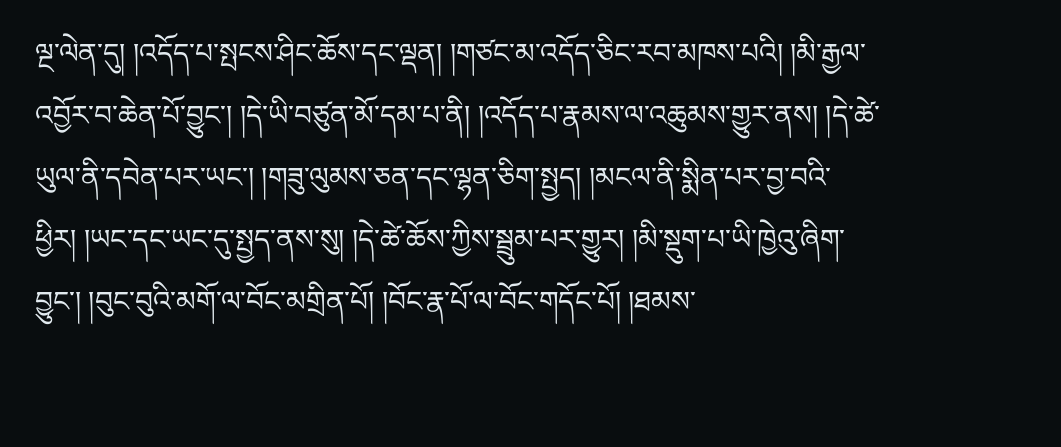ལྔ་ལེན་དུ། །འདོད་པ་སྤངས་ཤིང་ཆོས་དང་ལྡན། །གཙང་མ་འདོད་ཅིང་རབ་མཁས་པའི། །མི་རྒྱལ་འབྱོར་བ་ཆེན་པོ་བྱུང་། །དེ་ཡི་བཙུན་མོ་དམ་པ་ནི། །འདོད་པ་རྣམས་ལ་འཆུམས་གྱུར་ནས། །དེ་ཚེ་ཡུལ་ནི་དབེན་པར་ཡང་། །གཟུ་ལུམས་ཅན་དང་ལྷན་ཅིག་སྤྱད། །མངལ་ནི་སྨིན་པར་བྱ་བའི་ཕྱིར། །ཡང་དང་ཡང་དུ་སྤྱད་ནས་སུ། །དེ་ཚེ་ཆོས་ཀྱིས་སྦྲུམ་པར་གྱུར། །མི་སྡུག་པ་ཡི་ཁྱེའུ་ཞིག་བྱུང་། །བུང་བུའི་མགོ་ལ་བོང་མགྲིན་པོ། །བོང་རྣ་པོ་ལ་བོང་གདོང་པོ། །ཐམས་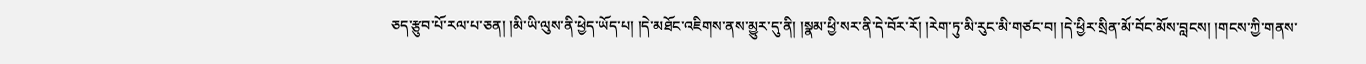ཅད་རྩུབ་པོ་རལ་པ་ཅན། །མི་ཡི་ལུས་ནི་ཕྱེད་ཡོད་པ། །དེ་མཐོང་འཇིགས་ནས་མྱུར་དུ་ནི། །སྣམ་ཕྱི་སར་ནི་དེ་བོར་རོ། །རེག་ཏུ་མི་རུང་མི་གཙང་བ། །དེ་ཕྱིར་སྲིན་མོ་བོང་མོས་བླངས། །གངས་ཀྱི་གནས་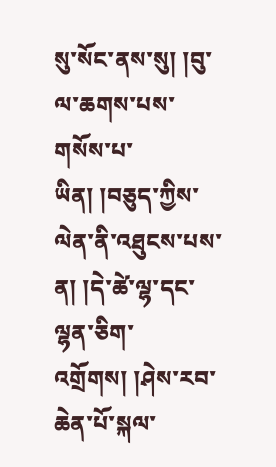སུ་སོང་ནས་སུ། །བུ་ལ་ཆགས་པས་གསོས་པ་ཡིན། །བཅུད་ཀྱིས་ལེན་ནི་འཐུངས་པས་ན། །དེ་ཚེ་ལྷ་དང་ལྷན་ཅིག་འགྲོགས། །ཤེས་རབ་ཆེན་པོ་སྐལ་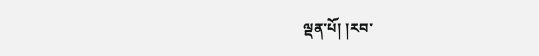ལྡན་པོ། །རབ་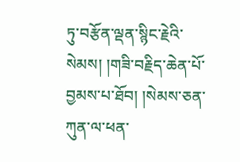ཏུ་བརྩོན་ལྡན་སྙིང་རྗེའི་སེམས། །གཟི་བརྗིད་ཆེན་པོ་བྱམས་པ་ཐོབ། །སེམས་ཅན་ཀུན་ལ་ཕན་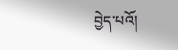བྱེད་པའོ།